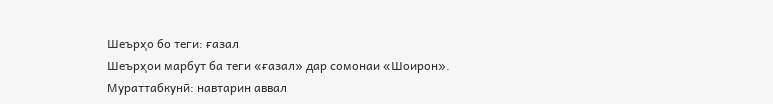Шеърҳо бо теги: ғазал
Шеърҳои марбут ба теги «ғазал» дар сомонаи «Шоирон».
Мураттабкунӣ: навтарин аввал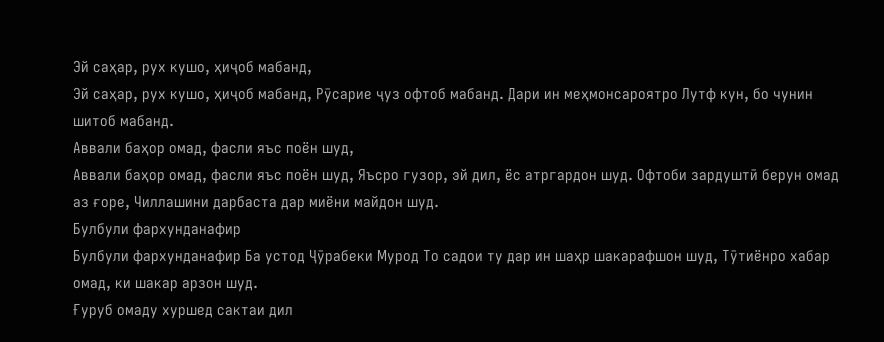Эй саҳар, рух кушо, ҳиҷоб мабанд,
Эй саҳар, рух кушо, ҳиҷоб мабанд, Рӯсарие ҷуз офтоб мабанд. Дари ин меҳмонсароятро Лутф кун, бо чунин шитоб мабанд.
Аввали баҳор омад, фасли яъс поён шуд,
Аввали баҳор омад, фасли яъс поён шуд, Яъсро гузор, эй дил, ёс атргардон шуд. Офтоби зардуштӣ берун омад аз ғоре, Чиллашини дарбаста дар миёни майдон шуд.
Булбули фархунданафир
Булбули фархунданафир Ба устод Ҷӯрабеки Мурод То садои ту дар ин шаҳр шакарафшон шуд, Тӯтиёнро хабар омад, ки шакар арзон шуд.
Ғуруб омаду хуршед сактаи дил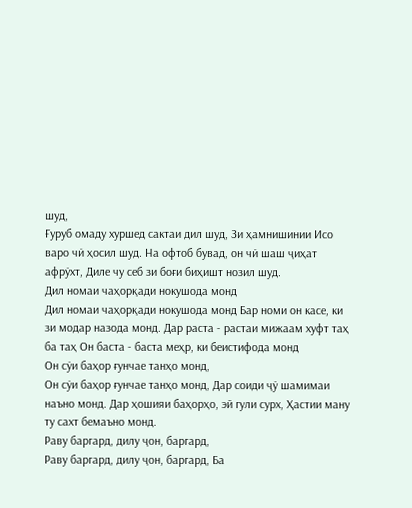шуд,
Ғуруб омаду хуршед сактаи дил шуд, Зи ҳамнишинии Исо варо чӣ ҳосил шуд. На офтоб бувад, он чӣ шаш ҷиҳат афрӯхт, Диле чу себ зи боғи биҳишт нозил шуд.
Дил номаи чаҳорқади нокушода монд
Дил номаи чаҳорқади нокушода монд Бар номи он касе, ки зи модар назода монд. Дар раста - растаи мижаам хуфт таҳ ба таҳ Он баста - баста меҳр, ки беистифода монд
Он сӯи баҳор ғунчае танҳо монд,
Он сӯи баҳор ғунчае танҳо монд, Дар соиди ҷӯ шамимаи наъно монд. Дар ҳошияи баҳорҳо, эй гули сурх, Ҳастии ману ту сахт бемаъно монд.
Раву баргард, дилу ҷон, баргард,
Раву баргард, дилу ҷон, баргард, Ба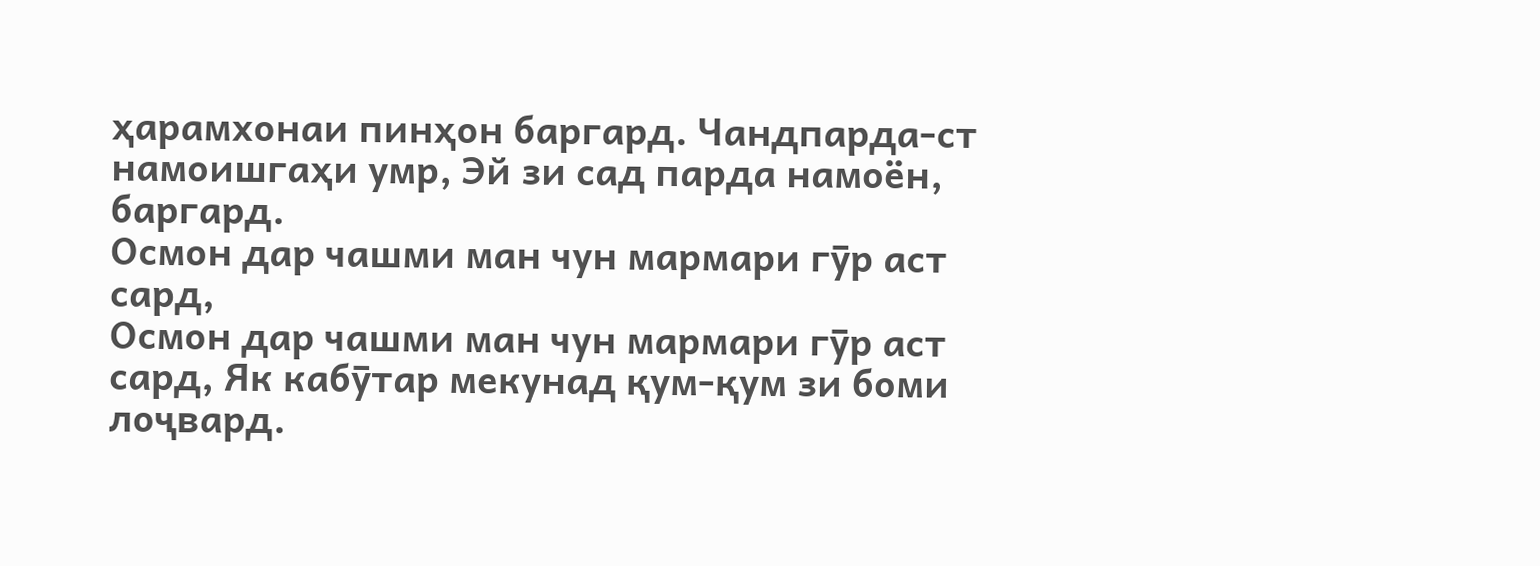ҳарамхонаи пинҳон баргард. Чандпарда-ст намоишгаҳи умр, Эй зи сад парда намоён, баргард.
Осмон дар чашми ман чун мармари гӯр аст сард,
Осмон дар чашми ман чун мармари гӯр аст сард, Як кабӯтар мекунад қум-қум зи боми лоҷвард.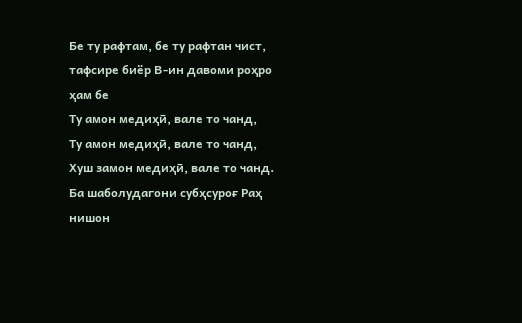Бе ту рафтам, бе ту рафтан чист, тафсире биёр В-ин давоми роҳро ҳам бе
Ту амон медиҳӣ, вале то чанд,
Ту амон медиҳӣ, вале то чанд, Хуш замон медиҳӣ, вале то чанд. Ба шаболудагони субҳсуроғ Раҳ нишон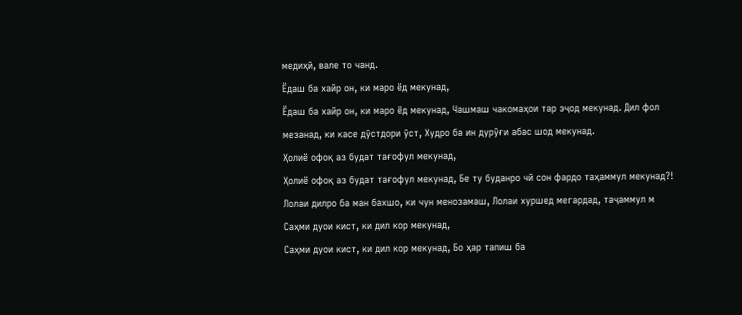медиҳӣ, вале то чанд.
Ёдаш ба хайр он, ки маро ёд мекунад,
Ёдаш ба хайр он, ки маро ёд мекунад, Чашмаш чакомаҳои тар эҷод мекунад. Дил фол мезанад, ки касе дӯстдори ӯст, Худро ба ин дурӯғи абас шод мекунад.
Ҳолиё офоқ аз будат тағофул мекунад,
Ҳолиё офоқ аз будат тағофул мекунад, Бе ту буданро чӣ сон фардо таҳаммул мекунад?! Лолаи дилро ба ман бахшо, ки чун менозамаш, Лолаи хуршед мегардад, таҷаммул м
Саҳми дуои кист, ки дил кор мекунад,
Саҳми дуои кист, ки дил кор мекунад, Бо ҳар тапиш ба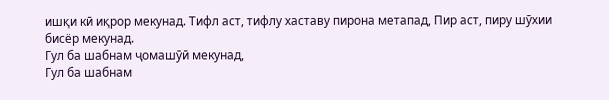ишқи кӣ иқрор мекунад. Тифл аст, тифлу хаставу пирона метапад, Пир аст, пиру шӯхии бисёр мекунад.
Гул ба шабнам ҷомашӯӣ мекунад,
Гул ба шабнам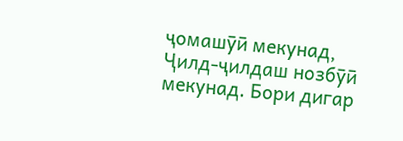ҷомашӯӣ мекунад, Ҷилд-ҷилдаш нозбӯӣ мекунад. Бори дигар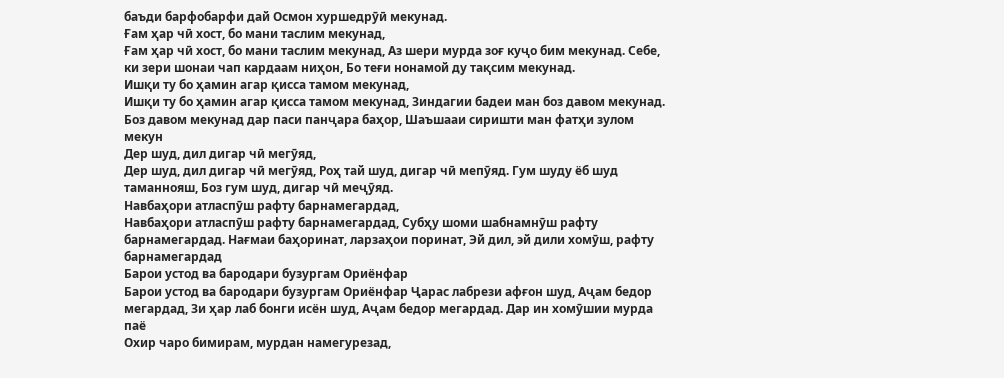баъди барфобарфи дай Осмон хуршедрӯӣ мекунад.
Ғам ҳар чӣ хост, бо мани таслим мекунад,
Ғам ҳар чӣ хост, бо мани таслим мекунад, Аз шери мурда зоғ куҷо бим мекунад. Себе, ки зери шонаи чап кардаам ниҳон, Бо теғи нонамой ду тақсим мекунад.
Ишқи ту бо ҳамин агар қисса тамом мекунад,
Ишқи ту бо ҳамин агар қисса тамом мекунад, Зиндагии бадеи ман боз давом мекунад. Боз давом мекунад дар паси панҷара баҳор, Шаъшааи сиришти ман фатҳи зулом мекун
Дер шуд, дил дигар чӣ мегӯяд,
Дер шуд, дил дигар чӣ мегӯяд, Роҳ тай шуд, дигар чӣ мепӯяд. Гум шуду ёб шуд таманнояш, Боз гум шуд, дигар чӣ меҷӯяд.
Навбаҳори атласпӯш рафту барнамегардад,
Навбаҳори атласпӯш рафту барнамегардад, Субҳу шоми шабнамнӯш рафту барнамегардад. Нағмаи баҳоринат, ларзаҳои поринат, Эй дил, эй дили хомӯш, рафту барнамегардад
Барои устод ва бародари бузургам Ориёнфар
Барои устод ва бародари бузургам Ориёнфар Ҷарас лабрези афғон шуд, Аҷам бедор мегардад, Зи ҳар лаб бонги исён шуд, Аҷам бедор мегардад. Дар ин хомӯшии мурда паё
Охир чаро бимирам, мурдан намегурезад,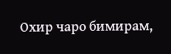Охир чаро бимирам,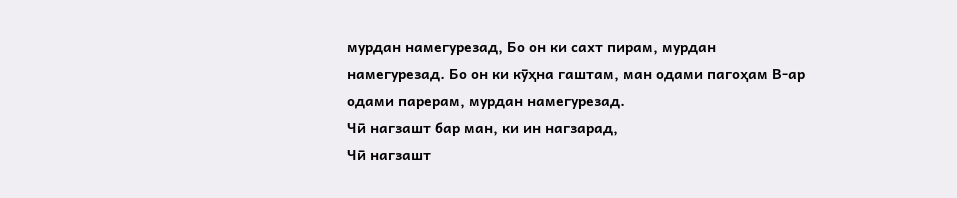мурдан намегурезад, Бо он ки сахт пирам, мурдан намегурезад. Бо он ки кӯҳна гаштам, ман одами пагоҳам В-ар одами парерам, мурдан намегурезад.
Чӣ нагзашт бар ман, ки ин нагзарад,
Чӣ нагзашт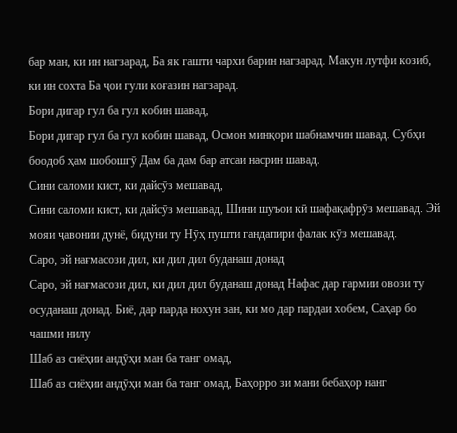бар ман, ки ин нагзарад, Ба як гашти чархи барин нагзарад. Макун лутфи козиб, ки ин сохта Ба ҷои гули коғазин нагзарад.
Бори дигар гул ба гул кобин шавад,
Бори дигар гул ба гул кобин шавад, Осмон минқори шабнамчин шавад. Субҳи боодоб ҳам шобошгӯ Дам ба дам бар атсаи насрин шавад.
Сини саломи кист, ки дайсӯз мешавад,
Сини саломи кист, ки дайсӯз мешавад, Шини шуъои кӣ шафақафрӯз мешавад. Эй мояи ҷавонии дунё, бидуни ту Нӯҳ пушти гандапири фалак кӯз мешавад.
Саро, эй нағмасози дил, ки дил дил буданаш донад
Саро, эй нағмасози дил, ки дил дил буданаш донад Нафас дар гармии овози ту осуданаш донад. Биё, дар парда нохун зан, ки мо дар пардаи хобем, Саҳар бо чашми нилу
Шаб аз сиёҳии андӯҳи ман ба танг омад,
Шаб аз сиёҳии андӯҳи ман ба танг омад, Баҳорро зи мани бебаҳор нанг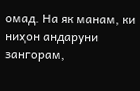омад. На як манам, ки ниҳон андаруни зангорам,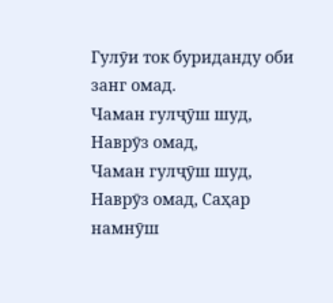Гулӯи ток буриданду оби занг омад.
Чаман гулҷӯш шуд, Наврӯз омад,
Чаман гулҷӯш шуд, Наврӯз омад, Саҳар намнӯш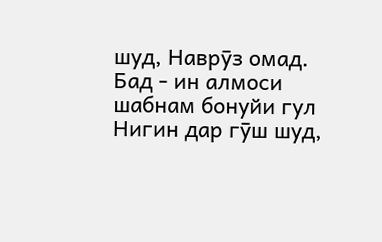шуд, Наврӯз омад. Бад - ин алмоси шабнам бонуйи гул Нигин дар гӯш шуд,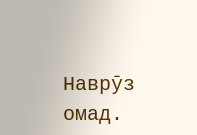Наврӯз омад.